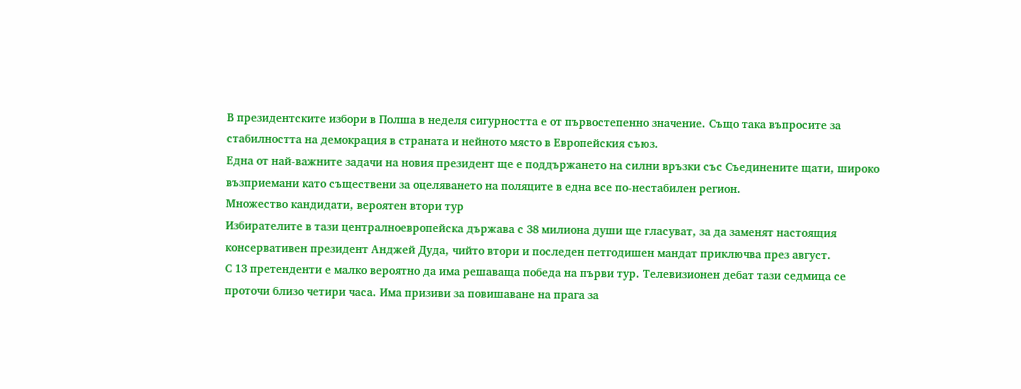В президентските избори в Полша в неделя сигурността е от първостепенно значение. Също така въпросите за стабилността на демокрация в страната и нейното място в Европейския съюз.
Една от най-важните задачи на новия президент ще е поддържането на силни връзки със Съединените щати, широко възприемани като съществени за оцеляването на поляците в една все по-нестабилен регион.
Множество кандидати, вероятен втори тур
Избирателите в тази централноевропейска държава с 38 милиона души ще гласуват, за да заменят настоящия консервативен президент Анджей Дуда, чийто втори и последен петгодишен мандат приключва през август.
С 13 претенденти е малко вероятно да има решаваща победа на първи тур. Телевизионен дебат тази седмица се проточи близо четири часа. Има призиви за повишаване на прага за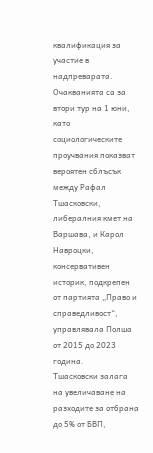квалификация за участие в надпреварата.
Очакванията са за втори тур на 1 юни, като социологическите проучвания показват вероятен сблъсък между Рафал Тшасковски, либералния кмет на Варшава, и Карол Навроцки, консервативен историк, подкрепен от партията „Право и справедливост“, управлявала Полша от 2015 до 2023 година.
Тшасковски залага на увеличаване на разходите за отбрана до 5% от БВП,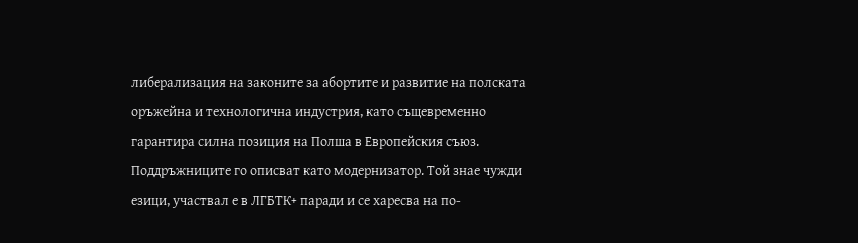либерализация на законите за абортите и развитие на полската оръжейна и технологична индустрия, като същевременно гарантира силна позиция на Полша в Европейския съюз.
Поддръжниците го описват като модернизатор. Той знае чужди езици, участвал е в ЛГБТК+ паради и се харесва на по-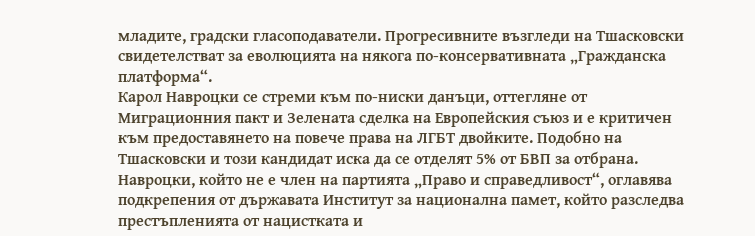младите, градски гласоподаватели. Прогресивните възгледи на Тшасковски свидетелстват за еволюцията на някога по-консервативната „Гражданска платформа“.
Карол Навроцки се стреми към по-ниски данъци, оттегляне от Миграционния пакт и Зелената сделка на Европейския съюз и е критичен към предоставянето на повече права на ЛГБТ двойките. Подобно на Тшасковски и този кандидат иска да се отделят 5% от БВП за отбрана.
Навроцки, който не е член на партията „Право и справедливост“, оглавява подкрепения от държавата Институт за национална памет, който разследва престъпленията от нацистката и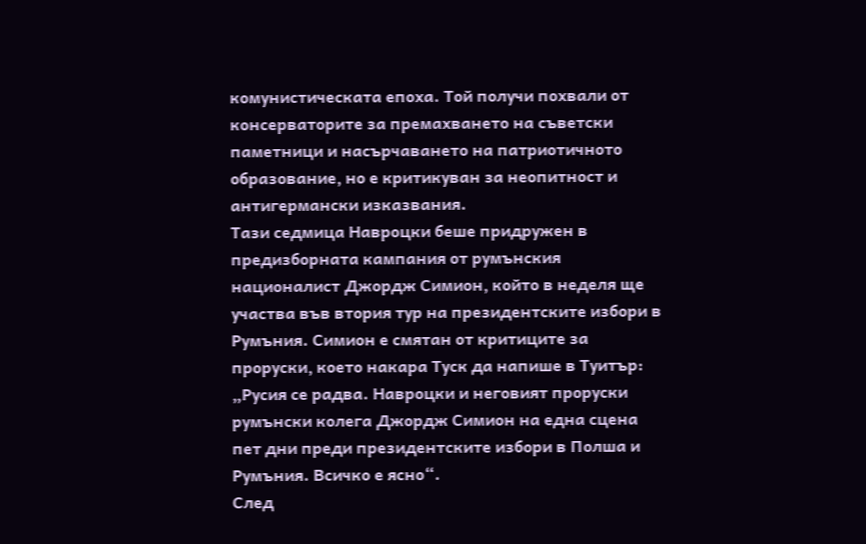комунистическата епоха. Той получи похвали от консерваторите за премахването на съветски паметници и насърчаването на патриотичното образование, но е критикуван за неопитност и антигермански изказвания.
Тази седмица Навроцки беше придружен в предизборната кампания от румънския националист Джордж Симион, който в неделя ще участва във втория тур на президентските избори в Румъния. Симион е смятан от критиците за проруски, което накара Туск да напише в Туитър: „Русия се радва. Навроцки и неговият проруски румънски колега Джордж Симион на една сцена пет дни преди президентските избори в Полша и Румъния. Всичко е ясно“.
След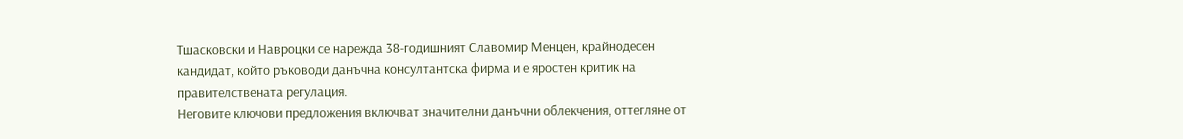Тшасковски и Навроцки се нарежда 38-годишният Славомир Менцен, крайнодесен кандидат, който ръководи данъчна консултантска фирма и е яростен критик на правителствената регулация.
Неговите ключови предложения включват значителни данъчни облекчения, оттегляне от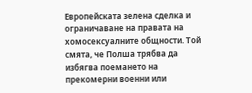Европейската зелена сделка и ограничаване на правата на хомосексуалните общности. Той смята, че Полша трябва да избягва поемането на прекомерни военни или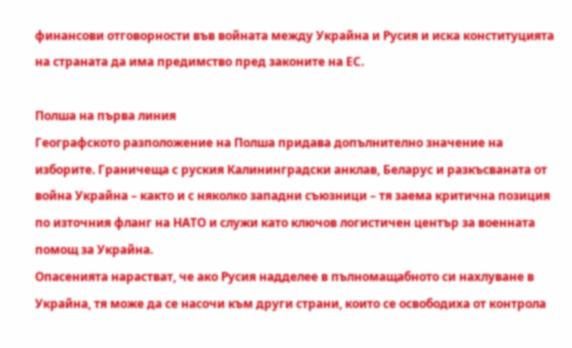финансови отговорности във войната между Украйна и Русия и иска конституцията на страната да има предимство пред законите на ЕС.

Полша на първа линия
Географското разположение на Полша придава допълнително значение на изборите. Граничеща с руския Калининградски анклав, Беларус и разкъсваната от война Украйна – както и с няколко западни съюзници – тя заема критична позиция по източния фланг на НАТО и служи като ключов логистичен център за военната помощ за Украйна.
Опасенията нарастват, че ако Русия надделее в пълномащабното си нахлуване в Украйна, тя може да се насочи към други страни, които се освободиха от контрола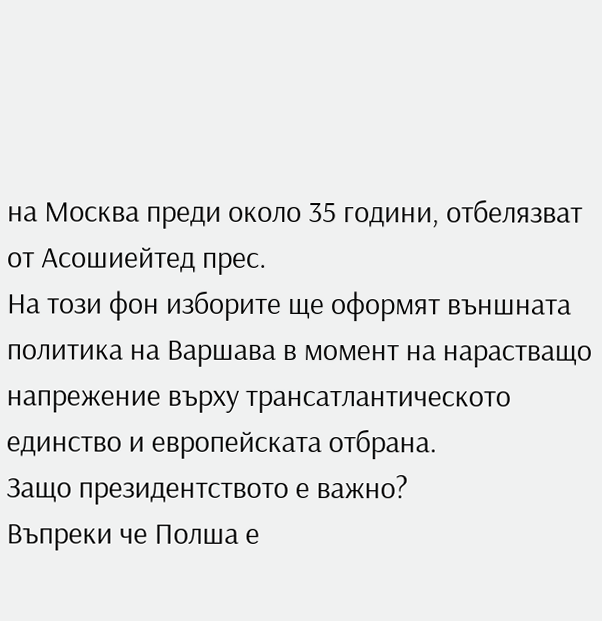на Москва преди около 35 години, отбелязват от Асошиейтед прес.
На този фон изборите ще оформят външната политика на Варшава в момент на нарастващо напрежение върху трансатлантическото единство и европейската отбрана.
Защо президентството е важно?
Въпреки че Полша е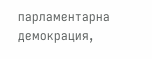парламентарна демокрация,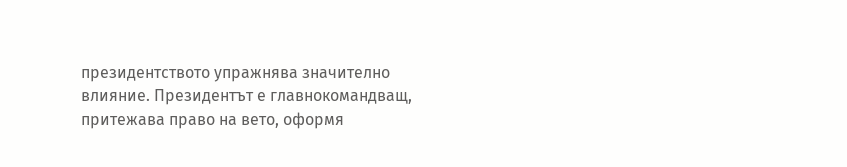президентството упражнява значително влияние. Президентът е главнокомандващ, притежава право на вето, оформя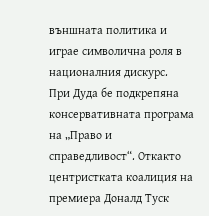външната политика и играе символична роля в националния дискурс.
При Дуда бе подкрепяна консервативната програма на „Право и справедливост“. Откакто центристката коалиция на премиера Доналд Туск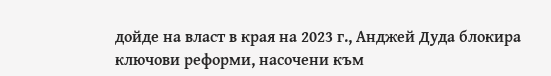дойде на власт в края на 2023 г., Анджей Дуда блокира ключови реформи, насочени към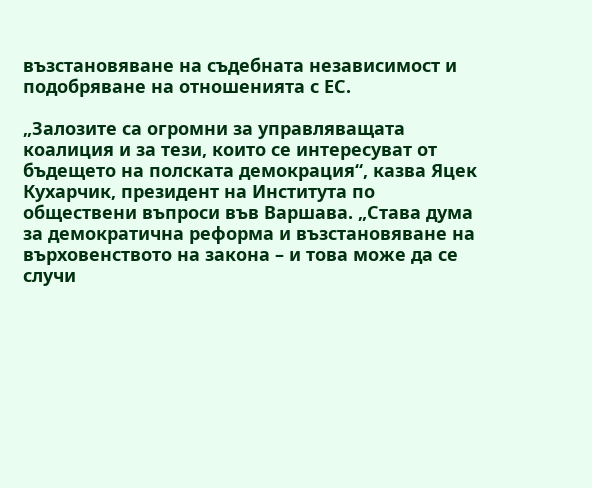възстановяване на съдебната независимост и подобряване на отношенията с ЕС.

„Залозите са огромни за управляващата коалиция и за тези, които се интересуват от бъдещето на полската демокрация“, казва Яцек Кухарчик, президент на Института по обществени въпроси във Варшава. „Става дума за демократична реформа и възстановяване на върховенството на закона – и това може да се случи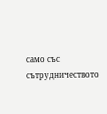само със сътрудничеството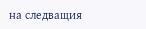на следващия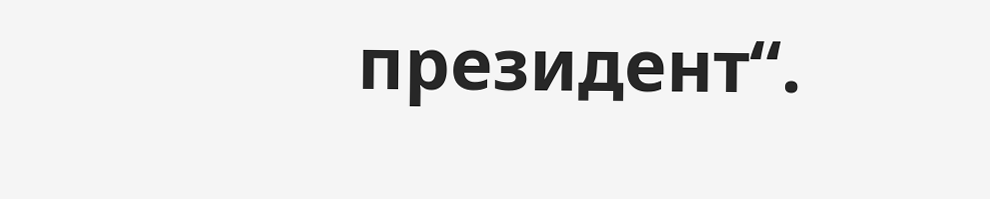президент“.